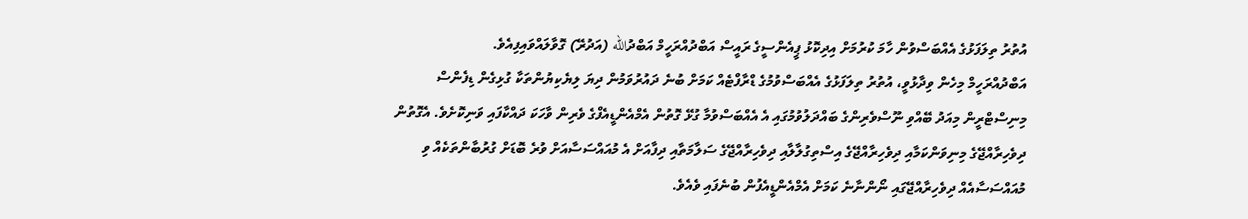އުތުރު ތިލަފަޅުގެ އެއްބަސްވުން ހާމަ ކުރުމަށް އިދިކޮޅު ޕީއެންސީގެ ރައީސް އަބްދުއްރަހީމް އަބްދުالله (އަދުރޭ) ގޮވާލައްވައިފިއެވެ.
އަބްދުއްރަހީމް މިހެން ވިދާޅުވީ، އުތުރު ތިލަފަޅުގެ އެއްބަސްވުމުގެ ޑްރާފްޓެއް ކަމަށް ބުނެ ދައުރުވަމުން ދިޔަ ލިޔެކިޔުންތަކާ ގުޅިގެން ޑިފެންސް މިނިސްޓްރީން މިއަދު ބޭއްވި ނޫސްވެރިންގެ ބައްދަލުވުމުގައި އެ އެއްބަސްވުމާ ގުޅޭ ގޮތުން އެމްއެންޑީއެފްގެ ވެރިން ވާހަކަ ދައްކާފައި ވަނިކޮށެވެ. އެގޮތުން ދިވެހިރާއްޖޭގެ މިނިވަންކަމާއި ދިވެހިރާއްޖޭގެ އިސްތިގުލާލާއި ދިވެހިރާއްޖޭގެ ސަލާމަތާއި ދިފާއަށް އެ މުއައްސަސާއަށް ވުރެ ބޮޑަށް ގުރުބާންތަކެއް ވި މުއައްސަސާއެއް ދިވެހިރާއްޖޭގައި ނޯންނާނެ ކަމަށް އެމްއެންޑީއެފުން ބުނެފައި ވެއެވެ.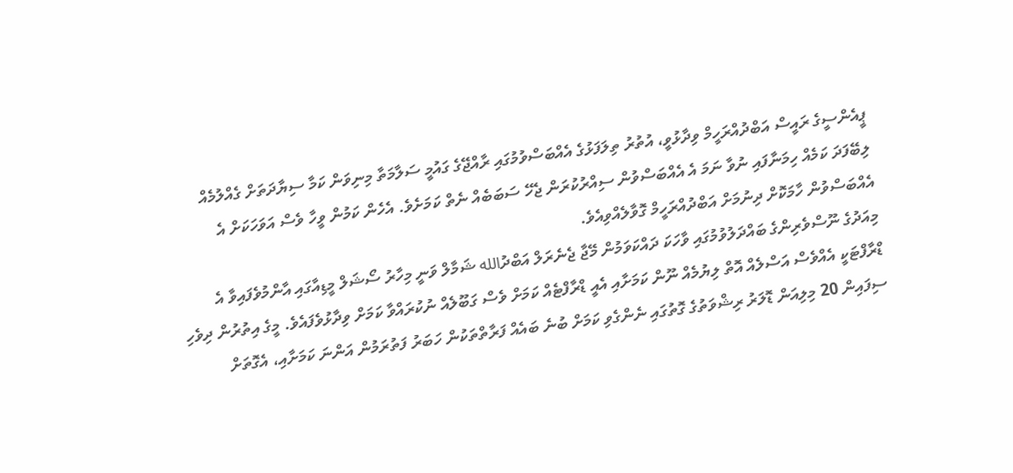ޕީއެންސީގެ ރައީސް އަބްދުއްރަހީމް ވިދާޅުވީ، އުތުރު ތިލަފަޅުގެ އެއްބަސްވުމުގައި ރާއްޖޭގެ ގައުމީ ސަލާމަތާ މިނިވަން ކަމާ ސިޔާދަތަށް ގެއްލުމެއް ލިބޭފަދަ ކަމެއް ހިމަނާފައި ނުވާ ނަމަ އެ އެއްބަސްވުން ސިއްރުކުރަން ޖެހޭ ސަބަބެއް ނެތް ކަމަށެވެ. އެހެން ކަމުން ވީހާ ވެސް އަވަހަކަށް އެ އެއްބަސްވުން ހާމަކޮށް ދިނުމަށް އަބްދުއްރަހީމް ގޮވާލެއްވިއެވެ.
މިއަދުގެ ނޫސްވެރިންގެ ބައްދަލުވުމުގައި ވާހަކަ ދައްކަވަމުން މޭޖާ ޖެނެރަލް އަބްދުالله ޝަމާލް ވަނީ މިހާރު ސޯޝަލް މީޑިއާގައި އާންމުވެފައިވާ އެ ޑްރާފްޓަކީ އެއްވެސް އަސްލެއް އޮތް ލިޔުމެއް ނޫން ކަމަށާއި އެއީ ޑްރާފްޓެއް ކަމަށް ވެސް ގަބޫލެއް ނުކުރައްވާ ކަމަށް ވިދާޅުވެފައެވެ. މީގެ އިތުރުން ދިވެހި ސިފައިން 20 މިލިއަން ޑޮލަރު ރިޝްވަތުގެ ގޮތުގައި ނެންގެވި ކަމަށް ބުނެ ބައެއް ފަރާތްތަކުން ހަބަރު ފަތުރަމުން އަންނަ ކަމަށާއި، އެގޮތަށް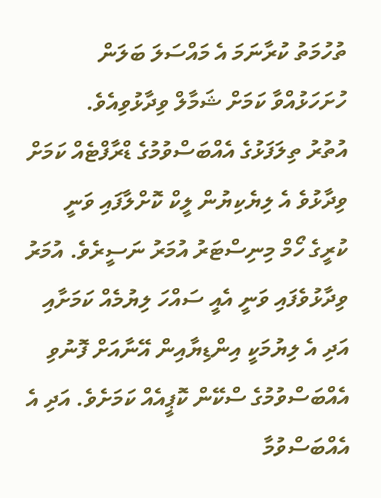ތުހުމަތު ކުރާނަމަ އެ މައްސަލަ ބަލަން ހުށަހަޅުއްވާ ކަމަށް ޝަމާލް ވިދާޅުވިއެވެ.
އުތުރު ތިލަފަޅުގެ އެއްބަސްވުމުގެ ޑްރާފްޓެއް ކަމަށް ވިދާޅުވެ އެ ލިޔެކިޔުން ލީކް ކޮށްލާފައި ވަނީ ކުރީގެ ހޯމް މިނިސްޓަރު އުމަރު ނަސީރެވެ. އުމަރު ވިދާޅުވެފައި ވަނީ އެއީ ސައްހަ ލިޔުމެއް ކަމަށާއި އަދި އެ ލިޔުމަކީ އިންޑިޔާއިން އޭނާއަށް ފޮނުވި އެއްބަސްވުމުގެ ސްކޭން ކޮޕީއެއް ކަމަށެވެ. އަދި އެ އެއްބަސްވުމާ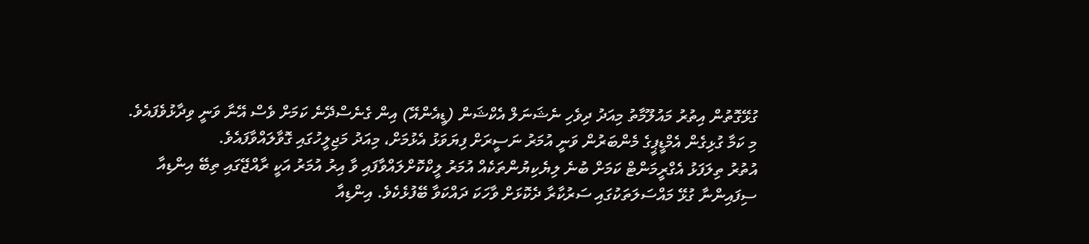ގުޅޭގޮތުން އިތުރު މައުލޫމާތު މިއަދު ދިވެހި ނެޝަނަލް އެކްޝަން (ޑީއެންއޭ) އިން ގެނެސްދޭނެ ކަމަށް ވެސް އޭނާ ވަނީ ވިދާޅުވެފައެވެ.
މި ކަމާ ގުޅިގެން އެމްޑީޕީގެ މެންބަރުން ވަނީ އުމަރު ނަސީރަށް ފިޔަވަޅު އެޅުމަށް، މިއަދު މަޖިލީހުގައި ގޮވާލައްވާފައެވެ.
އުތުރު ތިލަފަޅު އެގްރީމަންޓް ކަމަށް ބުނެ ލިޔެކިޔުންތަކެއް އުމަރު ލީކްކޮށްލައްވާފައި ވާ އިރު އުމަރު އަކީ ރާއްޖޭގައި ތިބޭ އިންޑިއާ ސިފައިންނާ ގުޅޭ މައްސަލަތަކުގައި ސަރުކާރާ ދެކޮޅަށް ވާހަކަ ދައްކަވާ ބޭފުޅެކެވެ. އިންޑިއާ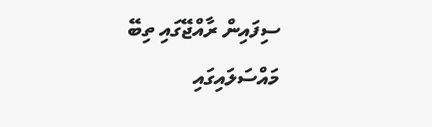ސިފައިން ރާއްޖޭގައި ތިބޭ މައްސަލައިގައި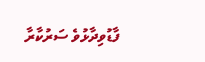ފާޑުވިދާޅުވެ ސަރުކާރާ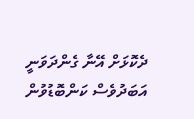ދެކޮޅަށް އޭނާ ގެންދަވަނީ އަބަދުވެސް ކަންބޮޑުވުން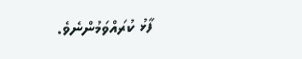ފާޅު ކުރައްވަމުންނެވެ.